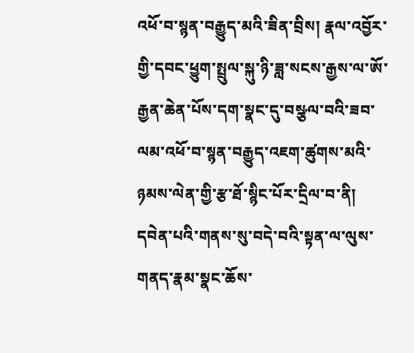འཕོ་བ་སྙན་བརྒྱུད་མའི་ཟིན་བྲིས། རྣལ་འབྱོར་གྱི་དབང་ཕྱུག་སྤྲུལ་སྐུ་ཉི་ཟླ་སངས་རྒྱས་ལ་ཨོ་རྒྱན་ཆེན་པོས་དག་སྣང་དུ་བསྩལ་བའི་ཟབ་ལམ་འཕོ་བ་སྙན་བརྒྱུད་འཇག་ཚུགས་མའི་ཉམས་ལེན་གྱི་རྩ་ཐོ་སྙིང་པོར་དྲིལ་བ་ནི། དབེན་པའི་གནས་སུ་བདེ་བའི་སྟན་ལ་ལུས་གནད་རྣམ་སྣང་ཆོས་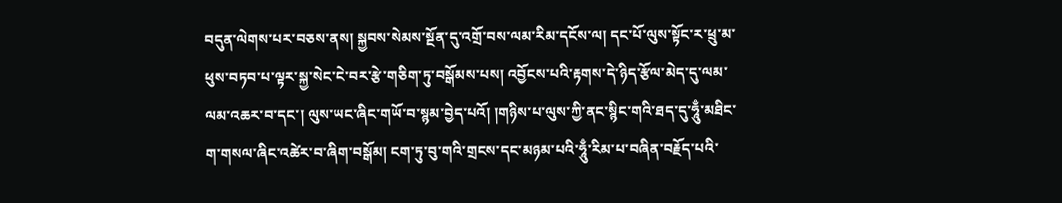བདུན་ལེགས་པར་བཅས་ནས། སྐྱབས་སེམས་སྔོན་དུ་འགྲོ་བས་ལམ་རིམ་དངོས་ལ། དང་པོ་ལུས་སྟོང་ར་ཕྲུ་མ་ཕུས་བཏབ་པ་ལྟར་སྐྱ་སེང་ངེ་བར་རྩེ་གཅིག་ཏུ་བསྒོམས་པས། འབྱོངས་པའི་རྟགས་དེ་ཉིད་རྩོལ་མེད་དུ་ལམ་ལམ་འཆར་བ་དང་། ལུས་ཡང་ཞིང་གཡོ་བ་སྙམ་བྱེད་པའོ། །གཉིས་པ་ལུས་ཀྱི་ནང་སྙིང་གའི་ཐད་དུ་ཧཱུྃ་མཐིང་ག་གསལ་ཞིང་འཚེར་བ་ཞིག་བསྒོམ། ངག་ཏུ་བུ་གའི་གྲངས་དང་མཉམ་པའི་ཧཱུྃ་རིམ་པ་བཞིན་བརྗོད་པའི་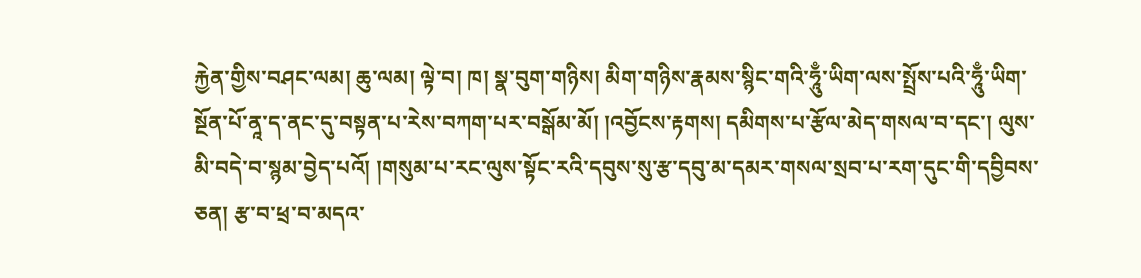རྐྱེན་གྱིས་བཤང་ལམ། ཆུ་ལམ། ལྟེ་བ། ཁ། སྣ་བུག་གཉིས། མིག་གཉིས་རྣམས་སྙིང་གའི་ཧཱུྃ་ཡིག་ལས་སྤྲོས་པའི་ཧཱུྃ་ཡིག་སྔོན་པོ་ནཱ་ད་ནང་དུ་བསྟན་པ་རེས་བཀག་པར་བསྒོམ་མོ། །འབྱོངས་རྟགས། དམིགས་པ་རྩོལ་མེད་གསལ་བ་དང་། ལུས་མི་བདེ་བ་སྙམ་བྱེད་པའོ། །གསུམ་པ་རང་ལུས་སྟོང་རའི་དབུས་སུ་རྩ་དབུ་མ་དམར་གསལ་སྲབ་པ་རག་དུང་གི་དབྱིབས་ཅན། རྩ་བ་ཕྲ་བ་མདའ་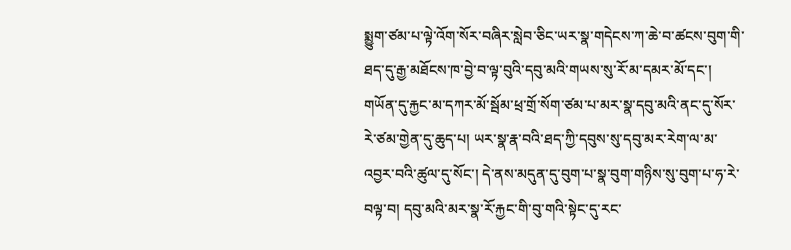སྨྱུག་ཙམ་པ་ལྟེ་འོག་སོར་བཞིར་སླེབ་ཅིང་ཡར་སྣ་གདེངས་ཀ་ཆེ་བ་ཚངས་བུག་གི་ཐད་དུ་རྒྱ་མཐོངས་ཁ་བྱེ་བ་ལྟ་བུའི་དབུ་མའི་གཡས་སུ་རོ་མ་དམར་མོ་དང་། གཡོན་དུ་རྐྱང་མ་དཀར་མོ་སྦོམ་ཕྲ་གྲོ་སོག་ཙམ་པ་མར་སྣ་དབུ་མའི་ནང་དུ་སོར་རེ་ཙམ་གྱེན་དུ་ཆུད་པ། ཡར་སྣ་རྣ་བའི་ཐད་ཀྱི་དབུས་སུ་དབུ་མར་རེག་ལ་མ་འབྱར་བའི་ཚུལ་དུ་སོང་། དེ་ནས་མདུན་དུ་བུག་པ་སྣ་བུག་གཉིས་སུ་བུག་པ་ཧ་རེ་བལྟ་བ། དབུ་མའི་མར་སྣ་རོ་རྐྱང་གི་བུ་གའི་སྟེང་དུ་རང་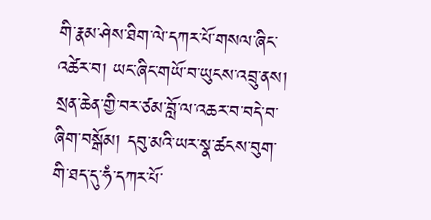གི་རྣམ་ཤེས་ཐིག་ལེ་དཀར་པོ་གསལ་ཞིང་འཚེར་བ། ཡང་ཞིང་གཡོ་བ་ཡུངས་འབྲུ་ནས། སྲན་ཆེན་གྱི་བར་ཙམ་བློ་ལ་འཆར་བ་བདེ་བ་ཞིག་བསྒོམ། དབུ་མའི་ཡར་སྣ་ཚངས་བུག་གི་ཐད་དུ་ཧཾ་དཀར་པོ་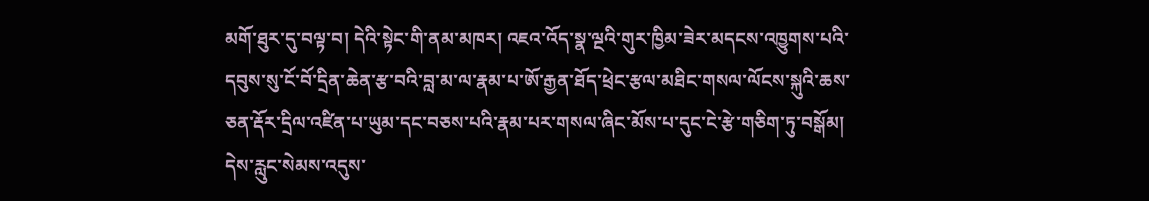མགོ་ཐུར་དུ་བལྟ་བ། དེའི་སྟེང་གི་ནམ་མཁར། འཇའ་འོད་སྣ་ལྔའི་གུར་ཁྱིམ་ཟེར་མདངས་འཁྱུགས་པའི་དབུས་སུ་ངོ་བོ་དྲིན་ཆེན་རྩ་བའི་བླ་མ་ལ་རྣམ་པ་ཨོ་རྒྱན་ཐོད་ཕྲེང་རྩལ་མཐིང་གསལ་ལོངས་སྐུའི་ཆས་ཅན་རྡོར་དྲིལ་འཛིན་པ་ཡུམ་དང་བཅས་པའི་རྣམ་པར་གསལ་ཞིང་མོས་པ་དུང་ངེ་རྩེ་གཅིག་ཏུ་བསྒོམ། དེས་རླུང་སེམས་འདུས་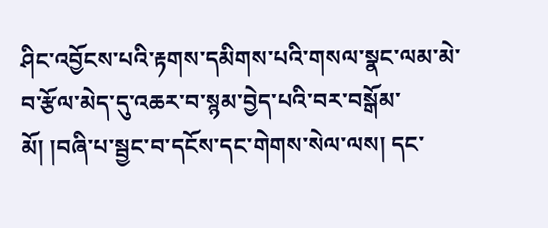ཤིང་འབྱོངས་པའི་རྟགས་དམིགས་པའི་གསལ་སྣང་ལམ་མེ་བ་རྩོལ་མེད་དུ་འཆར་བ་སྙམ་བྱེད་པའི་བར་བསྒོམ་མོ། །བཞི་པ་སྦྱང་བ་དངོས་དང་གེགས་སེལ་ལས། དང་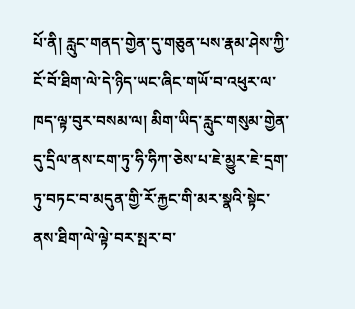པོ་ནི། རླུང་གནད་གྱེན་དུ་གཅུན་པས་རྣམ་ཤེས་ཀྱི་ངོ་བོ་ཐིག་ལེ་དེ་ཉིད་ཡང་ཞིང་གཡོ་བ་འཕུར་ལ་ཁད་ལྟ་བུར་བསམ་ལ། མིག་ཡིད་རླུང་གསུམ་གྱེན་དུ་དྲིལ་ནས་ངག་ཏུ་ཧི་ཧིཀ་ཅེས་པ་ཇེ་མྱུར་ཇེ་དྲག་ཏུ་བཏང་བ་མདུན་གྱི་རོ་རྐྱང་གི་མར་སྣའི་སྟེང་ནས་ཐིག་ལེ་ལྟེ་བར་སྤར་བ་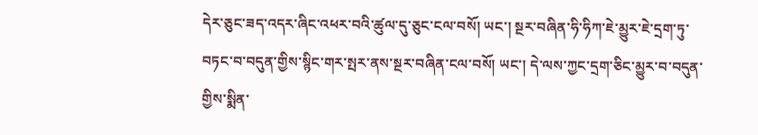དེར་ཅུང་ཟད་འདར་ཞིང་འཕར་བའི་ཚུལ་དུ་ཅུང་ངལ་བསོ། ཡང་། སྔར་བཞིན་ཧི་ཧིཀ་ཇེ་མྱུར་ཇེ་དྲག་ཏུ་བཏང་བ་བདུན་གྱིས་སྙིང་གར་སྤར་ནས་སྔར་བཞིན་ངལ་བསོ། ཡང་། དེ་ལས་ཀྱང་དྲག་ཅིང་མྱུར་བ་བདུན་གྱིས་སྨིན་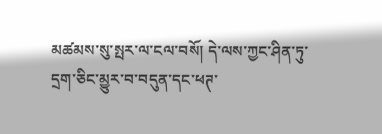མཚམས་སུ་སྤར་ལ་ངལ་བསོ། དེ་ལས་ཀྱང་ཤིན་ཏུ་དྲག་ཅིང་མྱུར་བ་བདུན་དང་ཕཊ་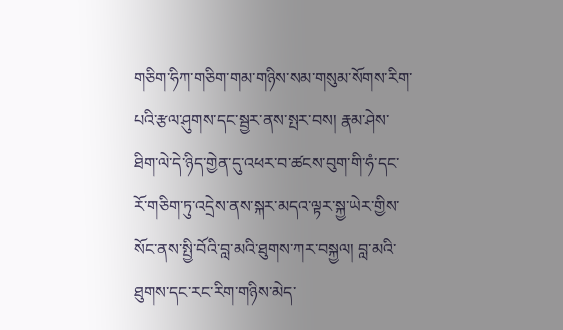གཅིག་ཧིཀ་གཅིག་གམ་གཉིས་སམ་གསུམ་སོགས་རིག་པའི་རྩལ་ཤུགས་དང་སྦྱར་ནས་སྤར་བས། རྣམ་ཤེས་ཐིག་ལེ་དེ་ཉིད་གྱེན་དུ་འཕར་བ་ཚངས་བུག་གི་ཧཾ་དང་རོ་གཅིག་ཏུ་འདྲེས་ནས་སྐར་མདའ་ལྟར་སྐྱ་ཡེར་གྱིས་སོང་ནས་སྤྱི་བོའི་བླ་མའི་ཐུགས་ཀར་བསྐྱལ། བླ་མའི་ཐུགས་དང་རང་རིག་གཉིས་མེད་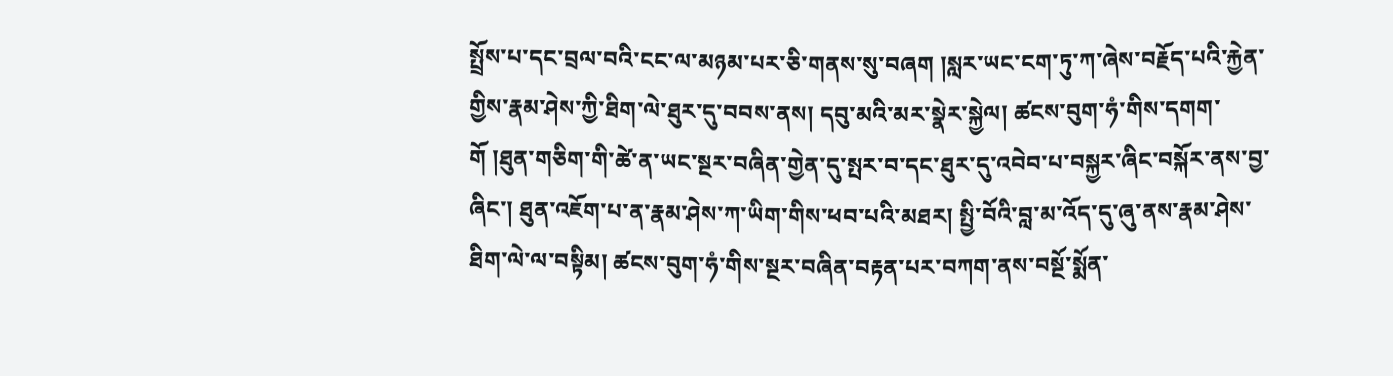སྤྲོས་པ་དང་བྲལ་བའི་ངང་ལ་མཉམ་པར་ཅི་གནས་སུ་བཞག །སླར་ཡང་ངག་ཏུ་ཀ་ཞེས་བརྗོད་པའི་རྐྱེན་གྱིས་རྣམ་ཤེས་ཀྱི་ཐིག་ལེ་ཐུར་དུ་བབས་ནས། དབུ་མའི་མར་སྣེར་སྐྱེལ། ཚངས་བུག་ཧཾ་གིས་དགག་གོ །ཐུན་གཅིག་གི་ཚེ་ན་ཡང་སྔར་བཞིན་གྱེན་དུ་སྤར་བ་དང་ཐུར་དུ་འབེབ་པ་བསྐྱར་ཞིང་བསྐོར་ནས་བྱ་ཞིང་། ཐུན་འཇོག་པ་ན་རྣམ་ཤེས་ཀ་ཡིག་གིས་ཕབ་པའི་མཐར། སྤྱི་བོའི་བླ་མ་འོད་དུ་ཞུ་ནས་རྣམ་ཤེས་ཐིག་ལེ་ལ་བསྟིམ། ཚངས་བུག་ཧཾ་གིས་སྔར་བཞིན་བརྟན་པར་བཀག་ནས་བསྔོ་སྨོན་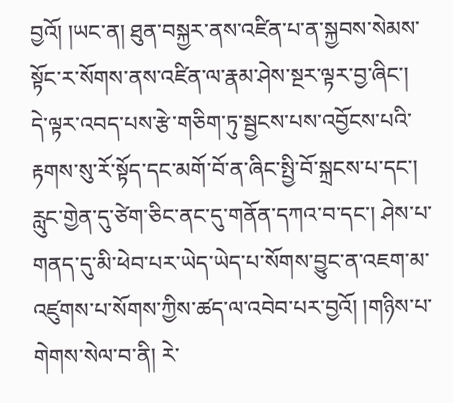བྱའོ། །ཡང་ན། ཐུན་བསྐྱར་ནས་འཛིན་པ་ན་སྐྱབས་སེམས་སྟོང་ར་སོགས་ནས་འཛིན་ལ་རྣམ་ཤེས་སྔར་ལྟར་བྱ་ཞིང་། དེ་ལྟར་འབད་པས་རྩེ་གཅིག་ཏུ་སྦྱངས་པས་འབྱོངས་པའི་རྟགས་སུ་རོ་སྟོད་དང་མགོ་བོ་ན་ཞིང་སྤྱི་བོ་སྐྲངས་པ་དང་། རླུང་གྱེན་དུ་ཙེག་ཅིང་ནང་དུ་གནོན་དཀའ་བ་དང་། ཤེས་པ་གནད་དུ་མི་ཕེབ་པར་ཡེད་ཡེད་པ་སོགས་བྱུང་ན་འཇག་མ་འཛུགས་པ་སོགས་ཀྱིས་ཚད་ལ་འབེབ་པར་བྱའོ། །གཉིས་པ་གེགས་སེལ་བ་ནི། རེ་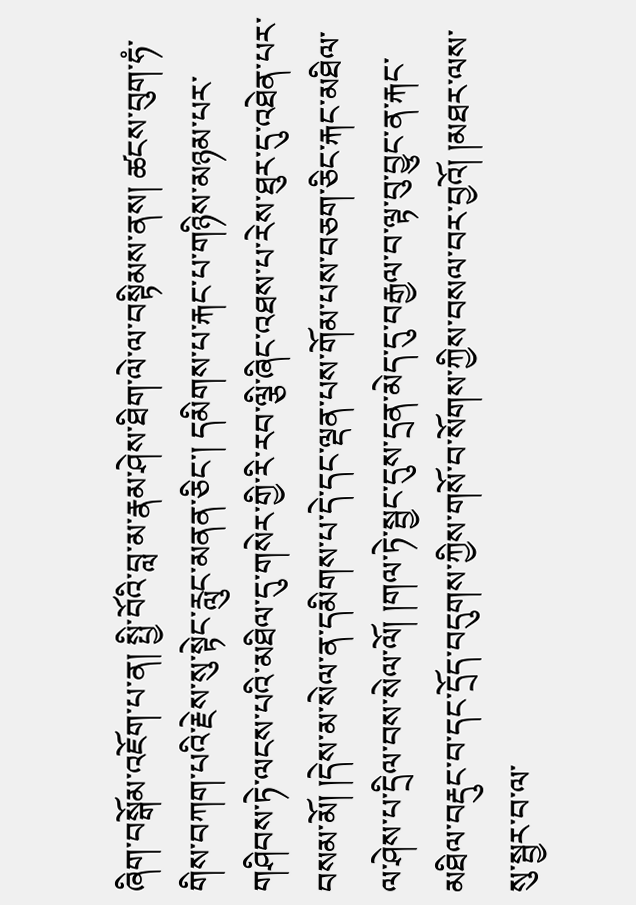ཞིག་བསྒོམ་འཇོག་པ་ན། སྤྱི་བོའི་བླ་མ་རྣམ་ཤེས་ཐིག་ལེ་ལ་བསྟིམས་ནས། ཚངས་བུག་ཧཾ་གིས་བཀག་པའི་རྗེས་སུ་སྟེང་རླུང་མནན་ཅིང་། དམིགས་པ་རྐང་པ་གཉིས་མཉམ་པར་གཤིབས་ཏེ་ལངས་པའི་མཐིལ་དུ་གསེར་གྱི་རི་རབ་ལྕི་ཞིང་འཐས་པ་རེས་ཐུར་དུ་འཐེན་པར་བསམ་མོ། །དེས་མ་སེལ་ན་དམིགས་པ་དེ་དང་ལྡན་པས་གོམ་པས་བཅག་ཅིང་རྐང་མཐིལ་ལ་ཤེས་པ་དྲིལ་བས་སེལ་ལོ། །གལ་ཏེ་སྦྱང་དུས་དྲན་མེད་དུ་བརྒྱལ་བ་ལྟ་བུ་བྱུང་ན་རྐང་མཐིལ་བརྡུང་བ་དང་དྲོད་བདུགས་ཀྱིས་གསོ་བ་སོགས་ཀྱིས་བསལ་བར་བྱའོ། །མཐར་ལས་སུ་སྦྱར་བ་ལ་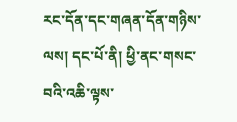རང་དོན་དང་གཞན་དོན་གཉིས་ལས། དང་པོ་ནི། ཕྱི་ནང་གསང་བའི་འཆི་ལྟས་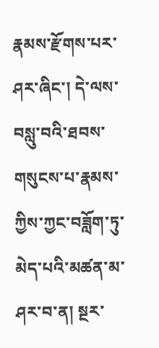རྣམས་རྫོགས་པར་ཤར་ཞིང་། དེ་ལས་བསླུ་བའི་ཐབས་གསུངས་པ་རྣམས་ཀྱིས་ཀྱང་བཟློག་ཏུ་མེད་པའི་མཚན་མ་ཤར་བ་ན། སྔར་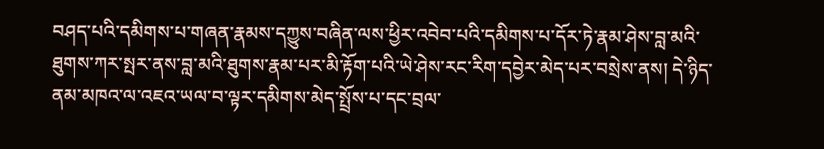བཤད་པའི་དམིགས་པ་གཞན་རྣམས་དཀྱུས་བཞིན་ལས་ཕྱིར་འབེབ་པའི་དམིགས་པ་དོར་ཏེ་རྣམ་ཤེས་བླ་མའི་ཐུགས་ཀར་སྤར་ནས་བླ་མའི་ཐུགས་རྣམ་པར་མི་རྟོག་པའི་ཡེ་ཤེས་རང་རིག་དབྱེར་མེད་པར་བསྲེས་ནས། དེ་ཉིད་ནམ་མཁའ་ལ་འཇའ་ཡལ་བ་ལྟར་དམིགས་མེད་སྤྲོས་པ་དང་བྲལ་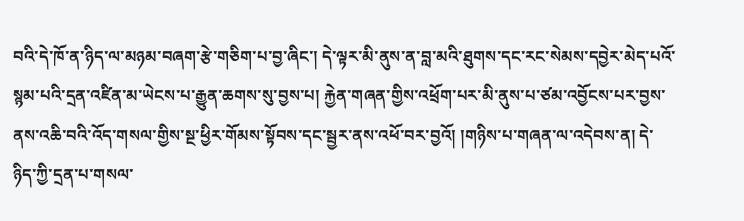བའི་དེ་ཁོ་ན་ཉིད་ལ་མཉམ་བཞག་རྩེ་གཅིག་པ་བྱ་ཞིང་། དེ་ལྟར་མི་ནུས་ན་བླ་མའི་ཐུགས་དང་རང་སེམས་དབྱེར་མེད་པའོ་སྙམ་པའི་དྲན་འཛིན་མ་ཡེངས་པ་རྒྱུན་ཆགས་སུ་བྱས་པ། རྐྱེན་གཞན་གྱིས་འཕྲོག་པར་མི་ནུས་པ་ཙམ་འབྱོངས་པར་བྱས་ནས་འཆི་བའི་འོད་གསལ་གྱིས་སྔ་ཕྱིར་གོམས་སྟོབས་དང་སྦྱར་ནས་འཕོ་བར་བྱའོ། །གཉིས་པ་གཞན་ལ་འདེབས་ན། དེ་ཉིད་ཀྱི་དྲན་པ་གསལ་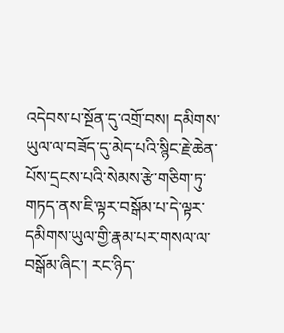འདེབས་པ་སྔོན་དུ་འགྲོ་བས། དམིགས་ཡུལ་ལ་བཟོད་དུ་མེད་པའི་སྙིང་རྗེ་ཆེན་པོས་དྲངས་པའི་སེམས་རྩེ་གཅིག་ཏུ་གཏད་ནས་ཇི་ལྟར་བསྒོམ་པ་དེ་ལྟར་དམིགས་ཡུལ་གྱི་རྣམ་པར་གསལ་ལ་བསྒོམ་ཞིང་། རང་ཉིད་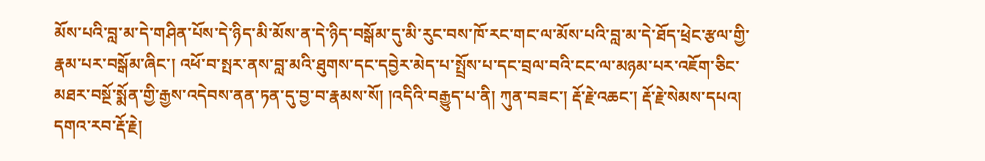མོས་པའི་བླ་མ་དེ་གཤིན་པོས་དེ་ཉིད་མི་མོས་ན་དེ་ཉིད་བསྒོམ་དུ་མི་རུང་བས་ཁོ་རང་གང་ལ་མོས་པའི་བླ་མ་དེ་ཐོད་ཕྲེང་རྩལ་གྱི་རྣམ་པར་བསྒོམ་ཞིང་། འཕོ་བ་སྤར་ནས་བླ་མའི་ཐུགས་དང་དབྱེར་མེད་པ་སྤྲོས་པ་དང་བྲལ་བའི་ངང་ལ་མཉམ་པར་འཇོག་ཅིང་མཐར་བསྔོ་སྨོན་གྱི་རྒྱས་འདེབས་ནན་ཏན་དུ་བྱ་བ་རྣམས་སོ། །འདིའི་བརྒྱུད་པ་ནི། ཀུན་བཟང་། རྡོ་རྗེ་འཆང་། རྡོ་རྗེ་སེམས་དཔའ། དགའ་རབ་རྡོ་རྗེ།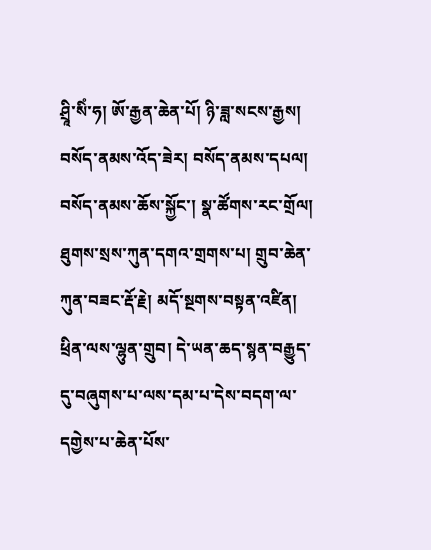ཤྲཱི་སིཾ་ཧ། ཨོ་རྒྱན་ཆེན་པོ། ཉི་ཟླ་སངས་རྒྱས། བསོད་ནམས་འོད་ཟེར། བསོད་ནམས་དཔལ། བསོད་ནམས་ཆོས་སྐྱོང་། སྣ་ཚོགས་རང་གྲོལ། ཐུགས་སྲས་ཀུན་དགའ་གྲགས་པ། གྲུབ་ཆེན་ཀུན་བཟང་རྡོ་རྗེ། མདོ་སྔགས་བསྟན་འཛིན། ཕྲིན་ལས་ལྷུན་གྲུབ། དེ་ཡན་ཆད་སྙན་བརྒྱུད་དུ་བཞུགས་པ་ལས་དམ་པ་དེས་བདག་ལ་དགྱེས་པ་ཆེན་པོས་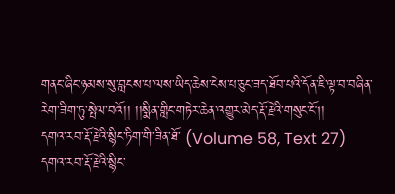གནང་ཞིང་ཉམས་སུ་བླངས་པ་ལས་ཡིད་ཆེས་ངེས་པ་ཅུང་ཟད་ཐོབ་པའི་དོན་ཇི་ལྟ་བ་བཞིན་རེག་ཟིག་ཏུ་སྤེལ་བའོ།། །།སྨིན་གླིང་གཏེར་ཆེན་འགྱུར་མེད་རྡོ་རྗེའི་གསུང་ངོ།།
དགའ་རབ་རྡོ་རྗེའི་སྙིང་ཏིག་གི་ཟིན་ཐོ་ (Volume 58, Text 27)
དགའ་རབ་རྡོ་རྗེའི་སྙིང་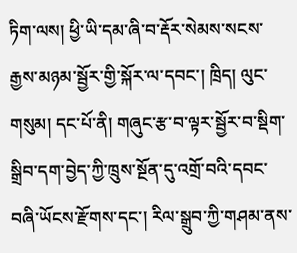ཏིག་ལས། ཕྱི་ཡི་དམ་ཞི་བ་རྡོར་སེམས་སངས་རྒྱས་མཉམ་སྦྱོར་གྱི་སྐོར་ལ་དབང་། ཁྲིད། ལུང་གསུམ། དང་པོ་ནི། གཞུང་རྩ་བ་ལྟར་སྦྱོར་བ་སྡིག་སྒྲིབ་དག་བྱེད་ཀྱི་ཁྲུས་སྔོན་དུ་འགྲོ་བའི་དབང་བཞི་ཡོངས་རྫོགས་དང་། རིལ་སྒྲུབ་ཀྱི་གཤམ་ནས་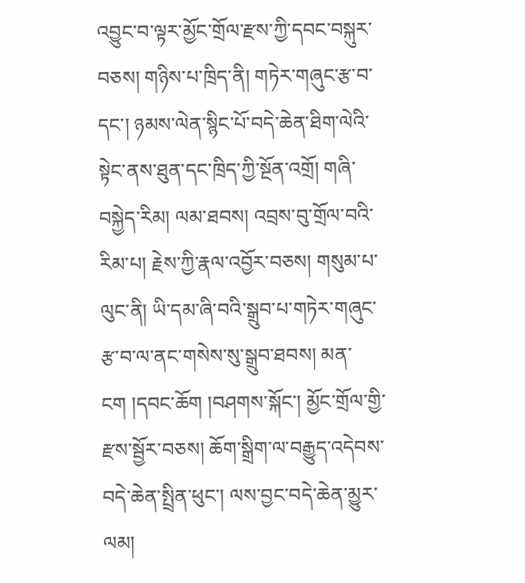འབྱུང་བ་ལྟར་མྱོང་གྲོལ་རྫས་ཀྱི་དབང་བསྐུར་བཅས། གཉིས་པ་ཁྲིད་ནི། གཏེར་གཞུང་རྩ་བ་དང་། ཉམས་ལེན་སྙིང་པོ་བདེ་ཆེན་ཐིག་ལེའི་སྟེང་ནས་ཐུན་དང་ཁྲིད་ཀྱི་སྔོན་འགྲོ། གཞི་བསྐྱེད་རིམ། ལམ་ཐབས། འབྲས་བུ་གྲོལ་བའི་རིམ་པ། རྗེས་ཀྱི་རྣལ་འབྱོར་བཅས། གསུམ་པ་ལུང་ནི། ཡི་དམ་ཞི་བའི་སྒྲུབ་པ་གཏེར་གཞུང་རྩ་བ་ལ་ནང་གསེས་སུ་སྒྲུབ་ཐབས། མན་ངག །དབང་ཆོག །བཤགས་སྐོང་། མྱོང་གྲོལ་གྱི་རྫས་སྦྱོར་བཅས། ཆོག་སྒྲིག་ལ་བརྒྱུད་འདེབས་བདེ་ཆེན་སྤྲིན་ཕུང་། ལས་བྱང་བདེ་ཆེན་མྱུར་ལམ།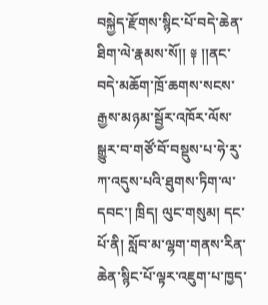བསྐྱེད་རྫོགས་སྙིང་པོ་བདེ་ཆེན་ཐིག་ལེ་རྣམས་སོ།། ༈ །།ནང་བདེ་མཆོག་ཁྲོ་ཆགས་སངས་རྒྱས་མཉམ་སྦྱོར་འཁོར་ལོས་སྒྱུར་བ་གཙོ་བོ་བསྡུས་པ་ཧེ་རུ་ཀ་འདུས་པའི་ཐུགས་ཏིག་ལ་དབང་། ཁྲིད། ལུང་གསུམ། དང་པོ་ནི། སློབ་མ་ལྷག་གནས་རིན་ཆེན་སྙིང་པོ་ལྟར་འཇུག་པ་ཁྱད་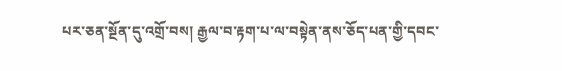པར་ཅན་སྔོན་དུ་འགྲོ་བས། རྒྱལ་བ་རྟག་པ་ལ་བསྟེན་ནས་ཅོད་པན་གྱི་དབང་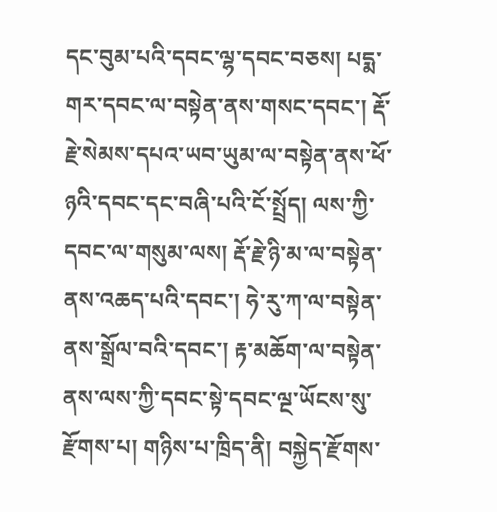དང་བུམ་པའི་དབང་ལྷ་དབང་བཅས། པདྨ་གར་དབང་ལ་བསྟེན་ནས་གསང་དབང་། རྡོ་རྗེ་སེམས་དཔའ་ཡབ་ཡུམ་ལ་བསྟེན་ནས་ཕོ་ཉའི་དབང་དང་བཞི་པའི་ངོ་སྤྲོད། ལས་ཀྱི་དབང་ལ་གསུམ་ལས། རྡོ་རྗེ་ཉི་མ་ལ་བསྟེན་ནས་འཆད་པའི་དབང་། ཧེ་རུ་ཀ་ལ་བསྟེན་ནས་སྒྲོལ་བའི་དབང་། རྟ་མཆོག་ལ་བསྟེན་ནས་ལས་ཀྱི་དབང་སྟེ་དབང་ལྔ་ཡོངས་སུ་རྫོགས་པ། གཉིས་པ་ཁྲིད་ནི། བསྐྱེད་རྫོགས་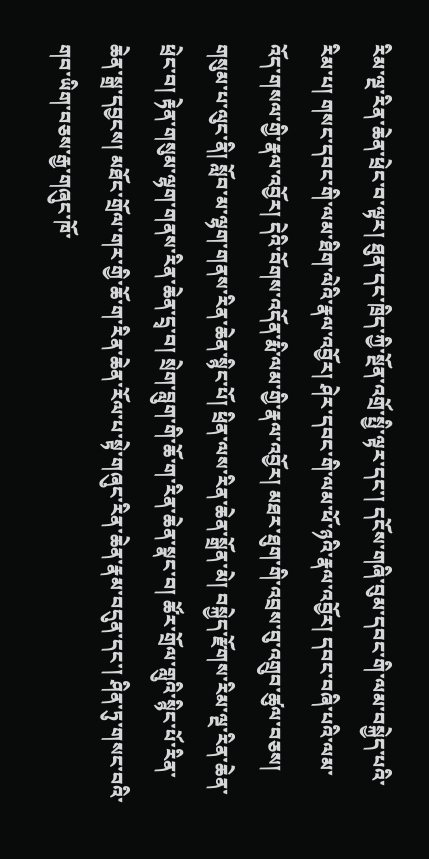རིམ་ལྔ་རིན་ཆེན་ཕྲེང་བ་ལྟར། ཐུན་དང་ཁྲིད་ཀྱི་སྔོན་འགྲོ་སྤྱི་ལྟར་དང་། དངོས་གཞི་བུམ་དབང་གི་ལམ་བསྐྱེད་པའི་རིམ་པ། གསང་དབང་གི་ལམ་ཐིག་ལེའི་རྣལ་འབྱོར། ཤེར་དབང་གི་ལམ་ཕོ་ཉའི་རྣལ་འབྱོར། དབང་བཞི་པའི་ལམ་འོད་གསལ་གྱི་རྣལ་འབྱོར། དེའི་བོགས་འདོན་རྨི་ལམ་གྱི་རྣལ་འབྱོར། མཐར་ཐུག་གི་འབྲས་བུ་འགྲུབ་ཚུལ་བཅས། གསུམ་པ་ལུང་ནི། སློབ་མ་ལྷག་གནས་རིན་ཆེན་སྙིང་པོ། ཕྲིན་ལས་རིན་ཆེན་སྒྲོན་མེ། བསྐྱེད་རྫོགས་རིམ་ལྔ་རིན་ཆེན་ཕྲེང་བ། རྟེན་གསུམ་ལྷག་གནས་རིན་ཆེན་དྲྭ་བ། སྲེག་བླུག་གི་ཆོ་ག་རིན་ཆེན་སྣང་བ། ཚོར་གྲོལ་གླུའི་སྙིང་པོ་རིན་ཆེན་སྒྲ་དབྱངས། མཐོང་གྲོལ་གར་གྱི་ཆོ་ག་རིན་ཆེན་རོལ་པ་སྟེ་གཞུང་རིན་ཆེན་རྣམ་བདུན་དང་། ཤིན་ཏུ་གསང་བའི་གབ་ཡིག་བཅས་རྒྱ་གཞུང་ཁོ་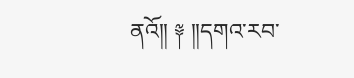ནའོ།། ༈ །།དགའ་རབ་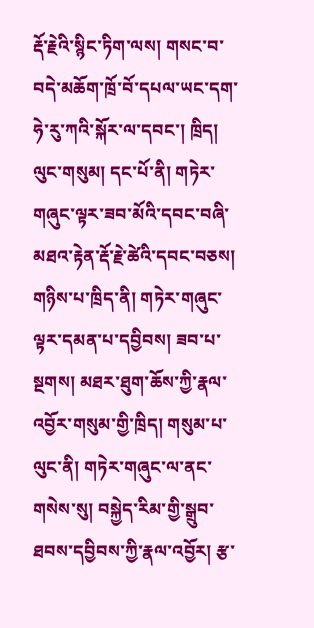རྡོ་རྗེའི་སྙིང་ཏིག་ལས། གསང་བ་བདེ་མཆོག་ཁྲོ་བོ་དཔལ་ཡང་དག་ཧེ་རུ་ཀའི་སྐོར་ལ་དབང་། ཁྲིད། ལུང་གསུམ། དང་པོ་ནི། གཏེར་གཞུང་ལྟར་ཟབ་མོའི་དབང་བཞི་མཐའ་རྟེན་རྡོ་རྗེ་ཚེའི་དབང་བཅས། གཉིས་པ་ཁྲིད་ནི། གཏེར་གཞུང་ལྟར་དམན་པ་དབྱིབས། ཟབ་པ་སྔགས། མཐར་ཐུག་ཆོས་ཀྱི་རྣལ་འབྱོར་གསུམ་གྱི་ཁྲིད། གསུམ་པ་ལུང་ནི། གཏེར་གཞུང་ལ་ནང་གསེས་སུ། བསྐྱེད་རིམ་གྱི་སྒྲུབ་ཐབས་དབྱིབས་ཀྱི་རྣལ་འབྱོར། རྩ་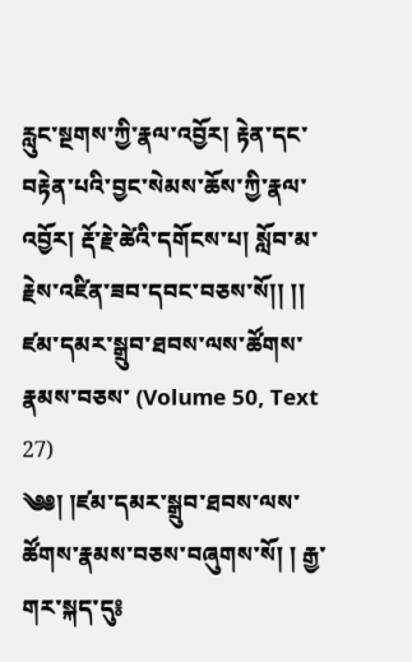རླུང་སྔགས་ཀྱི་རྣལ་འབྱོར། རྟེན་དང་བརྟེན་པའི་བྱང་སེམས་ཆོས་ཀྱི་རྣལ་འབྱོར། རྡོ་རྗེ་ཚེའི་དགོངས་པ། སློབ་མ་རྗེས་འཛིན་ཟབ་དབང་བཅས་སོ།། །།
ཛམ་དམར་སྒྲུབ་ཐབས་ལས་ཚོགས་རྣམས་བཅས་ (Volume 50, Text 27)
༄༅། །ཛམ་དམར་སྒྲུབ་ཐབས་ལས་ཚོགས་རྣམས་བཅས་བཞུགས་སོ། ། རྒྱ་གར་སྐད་དུ༔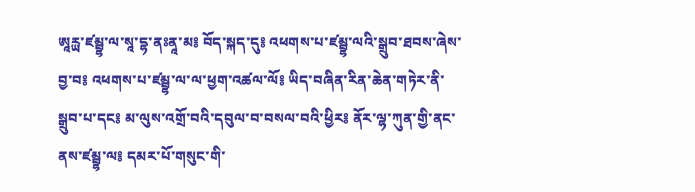ཨཱརྻ་ཛམྦྷ་ལ་སཱ་དྷ་ནཿནཱ་མ༔ བོད་སྐད་དུ༔ འཕགས་པ་ཛམྦྷ་ལའི་སྒྲུབ་ཐབས་ཞེས་བྱ་བ༔ འཕགས་པ་ཛམྦྷ་ལ་ལ་ཕྱག་འཚལ་ལོ༔ ཡིད་བཞིན་རིན་ཆེན་གཏེར་ནི་སྒྲུབ་པ་དང༔ མ་ལུས་འགྲོ་བའི་དབུལ་བ་བསལ་བའི་ཕྱིར༔ ནོར་ལྷ་ཀུན་གྱི་ནང་ནས་ཛམྦྷ་ལ༔ དམར་པོ་གསུང་གི་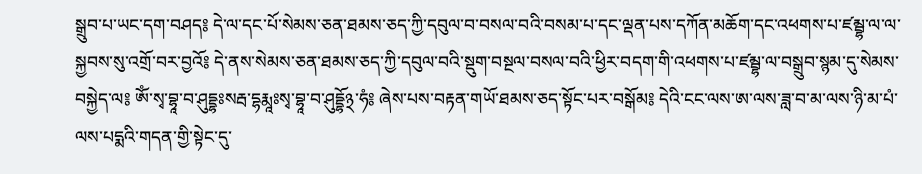སྒྲུབ་པ་ཡང་དག་བཤད༔ དེ་ལ་དང་པོ་སེམས་ཅན་ཐམས་ཅད་ཀྱི་དབུལ་བ་བསལ་བའི་བསམ་པ་དང་ལྡན་པས་དཀོན་མཆོག་དང་འཕགས་པ་ཛམྦྷ་ལ་ལ་སྐྱབས་སུ་འགྲོ་བར་བྱའོ༔ དེ་ནས་སེམས་ཅན་ཐམས་ཅད་ཀྱི་དབུལ་བའི་སྡུག་བསྔལ་བསལ་བའི་ཕྱིར་བདག་གི་འཕགས་པ་ཛམྦྷ་ལ་བསྒྲུབ་སྙམ་དུ་སེམས་བསྐྱེད་ལ༔ ཨོཾ་སྭ་བྷཱ་བ་ཤུདྡྷཿསརྦ་དྷརྨཱཿསྭ་བྷཱ་བ་ཤུདྡྷོ྅་ཧཾ༔ ཞེས་པས་བརྟན་གཡོ་ཐམས་ཅད་སྟོང་པར་བསྒོམ༔ དེའི་ངང་ལས་ཨ་ལས་ཟླ་བ་མ་ལས་ཉི་མ་པཾ་ལས་པདྨའི་གདན་གྱི་སྟེང་དུ་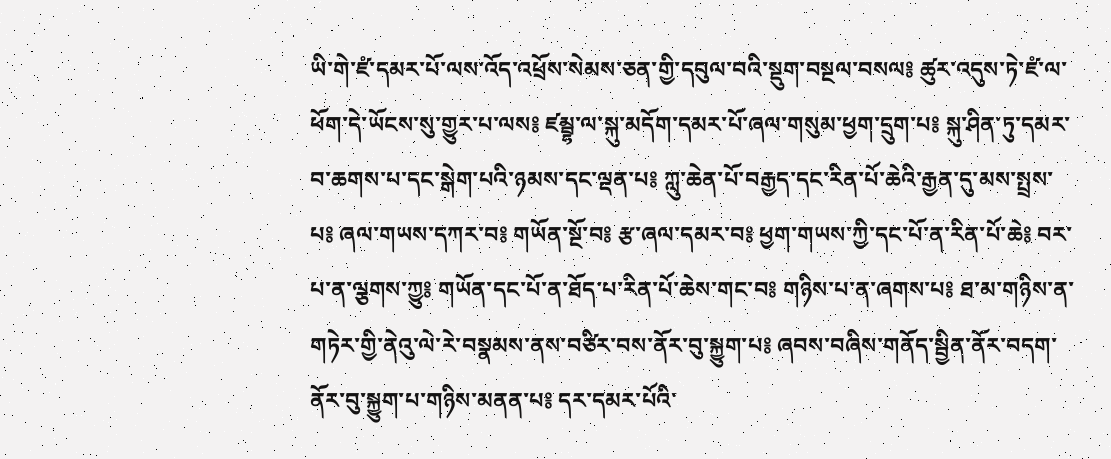ཡི་གེ་ཛཾ་དམར་པོ་ལས་འོད་འཕྲོས་སེམས་ཅན་གྱི་དབུལ་བའི་སྡུག་བསྔལ་བསལ༔ ཚུར་འདུས་ཏེ་ཛཾ་ལ་ཕོག་དེ་ཡོངས་སུ་གྱུར་པ་ལས༔ ཛམྦྷ་ལ་སྐུ་མདོག་དམར་པོ་ཞལ་གསུམ་ཕྱག་དྲུག་པ༔ སྐུ་ཤིན་ཏུ་དམར་བ་ཆགས་པ་དང་སྒེག་པའི་ཉམས་དང་ལྡན་པ༔ ཀླུ་ཆེན་པོ་བརྒྱད་དང་རིན་པོ་ཆེའི་རྒྱན་དུ་མས་སྤྲས་པ༔ ཞལ་གཡས་དཀར་བ༔ གཡོན་སྔོ་བ༔ རྩ་ཞལ་དམར་བ༔ ཕྱག་གཡས་ཀྱི་དང་པོ་ན་རིན་པོ་ཆེ༔ བར་པ་ན་ལྕགས་ཀྱུ༔ གཡོན་དང་པོ་ན་ཐོད་པ་རིན་པོ་ཆེས་གང་བ༔ གཉིས་པ་ན་ཞགས་པ༔ ཐ་མ་གཉིས་ན་གཏེར་གྱི་ནེའུ་ལེ་རེ་བསྣམས་ནས་བཙིར་བས་ནོར་བུ་སྐྱུག་པ༔ ཞབས་བཞིས་གནོད་སྦྱིན་ནོར་བདག་ནོར་བུ་སྐྱུག་པ་གཉིས་མནན་པ༔ དར་དམར་པོའི་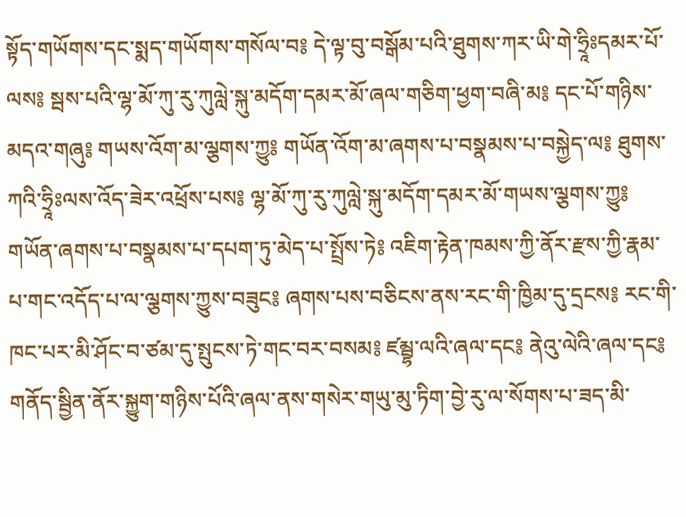སྟོད་གཡོགས་དང་སྨད་གཡོགས་གསོལ་བ༔ དེ་ལྟ་བུ་བསྒོམ་པའི་ཐུགས་ཀར་ཡི་གེ་ཧྲཱིཿདམར་པོ་ལས༔ སྦས་པའི་ལྷ་མོ་ཀུ་རུ་ཀུལླེ་སྐུ་མདོག་དམར་མོ་ཞལ་གཅིག་ཕྱག་བཞི་མ༔ དང་པོ་གཉིས་མདའ་གཞུ༔ གཡས་འོག་མ་ལྕགས་ཀྱུ༔ གཡོན་འོག་མ་ཞགས་པ་བསྣམས་པ་བསྐྱེད་ལ༔ ཐུགས་ཀའི་ཧྲཱིཿལས་འོད་ཟེར་འཕྲོས་པས༔ ལྷ་མོ་ཀུ་རུ་ཀུལླེ་སྐུ་མདོག་དམར་མོ་གཡས་ལྕགས་ཀྱུ༔ གཡོན་ཞགས་པ་བསྣམས་པ་དཔག་ཏུ་མེད་པ་སྤྲོས་ཏེ༔ འཇིག་རྟེན་ཁམས་ཀྱི་ནོར་རྫས་ཀྱི་རྣམ་པ་གང་འདོད་པ་ལ་ལྕགས་ཀྱུས་བཟུང༔ ཞགས་པས་བཅིངས་ནས་རང་གི་ཁྱིམ་དུ་དྲངས༔ རང་གི་ཁང་པར་མི་ཤོང་བ་ཙམ་དུ་སྤུངས་ཏེ་གང་བར་བསམ༔ ཛམྦྷ་ལའི་ཞལ་དང༔ ནེའུ་ལེའི་ཞལ་དང༔ གནོད་སྦྱིན་ནོར་སྐྱུག་གཉིས་པོའི་ཞལ་ནས་གསེར་གཡུ་མུ་ཏིག་བྱེ་རུ་ལ་སོགས་པ་ཟད་མི་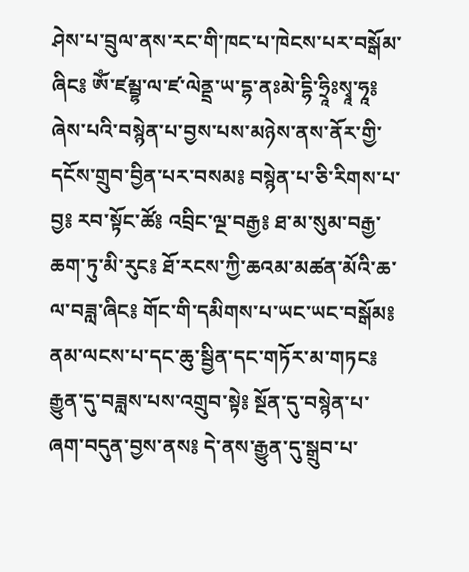ཤེས་པ་བྲུལ་ནས་རང་གི་ཁང་པ་ཁེངས་པར་བསྒོམ་ཞིང༔ ཨོཾ་ཛམྦྷ་ལ་ཛ་ལེནྡྲ་ཡ་དྷ་ནཿམེ་དྷི་ཧྲཱིཿསྭཱ་ཧཱ༔ ཞེས་པའི་བསྙེན་པ་བྱས་པས་མཉེས་ནས་ནོར་གྱི་དངོས་གྲུབ་བྱིན་པར་བསམ༔ བསྙེན་པ་ཅི་རིགས་པ་བྱ༔ རབ་སྟོང་ཚོ༔ འབྲིང་ལྔ་བརྒྱ༔ ཐ་མ་སུམ་བརྒྱ་ཆག་ཏུ་མི་རུང༔ ཐོ་རངས་ཀྱི་ཆའམ་མཚན་མོའི་ཆ་ལ་བཟླ་ཞིང༔ གོང་གི་དམིགས་པ་ཡང་ཡང་བསྒོམ༔ ནམ་ལངས་པ་དང་ཆུ་སྦྱིན་དང་གཏོར་མ་གཏང༔ རྒྱུན་དུ་བཟླས་པས་འགྲུབ་སྟེ༔ སྔོན་དུ་བསྙེན་པ་ཞག་བདུན་བྱས་ནས༔ དེ་ནས་རྒྱུན་དུ་སྒྲུབ་པ་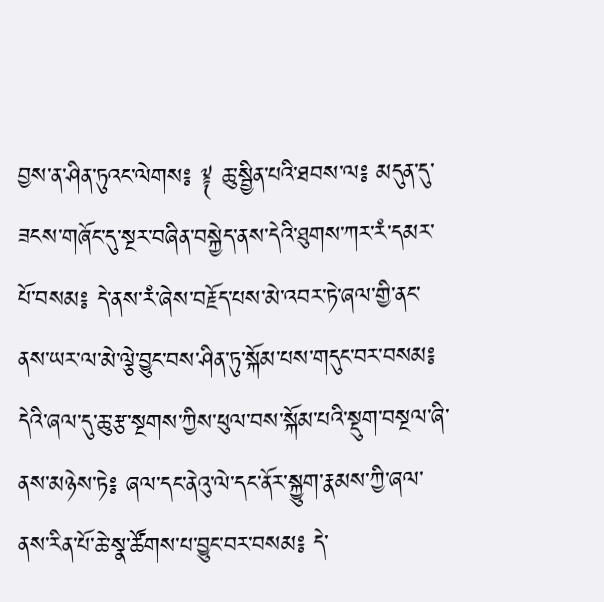བྱས་ན་ཤིན་ཏུའང་ལེགས༔ ༈ ཆུ་སྦྱིན་པའི་ཐབས་ལ༔ མདུན་དུ་ཟངས་གཞོང་དུ་སྔར་བཞིན་བསྐྱེད་ནས་དེའི་ཐུགས་ཀར་རཾ་དམར་པོ་བསམ༔ དེ་ནས་རཾ་ཞེས་བརྗོད་པས་མེ་འབར་ཏེ་ཞལ་གྱི་ནང་ནས་ཡར་ལ་མེ་ལྕེ་བྱུང་བས་ཤིན་ཏུ་སྐོམ་པས་གདུང་བར་བསམ༔ དེའི་ཞལ་དུ་ཆུ་རྩ་སྔགས་ཀྱིས་ཕུལ་བས་སྐོམ་པའི་སྡུག་བསྔལ་ཞི་ནས་མཉེས་ཏེ༔ ཞལ་དང་ནེའུ་ལེ་དང་ནོར་སྐྱུག་རྣམས་ཀྱི་ཞལ་ནས་རིན་པོ་ཆེ་སྣ་ཚོགས་པ་བྱུང་བར་བསམ༔ དེ་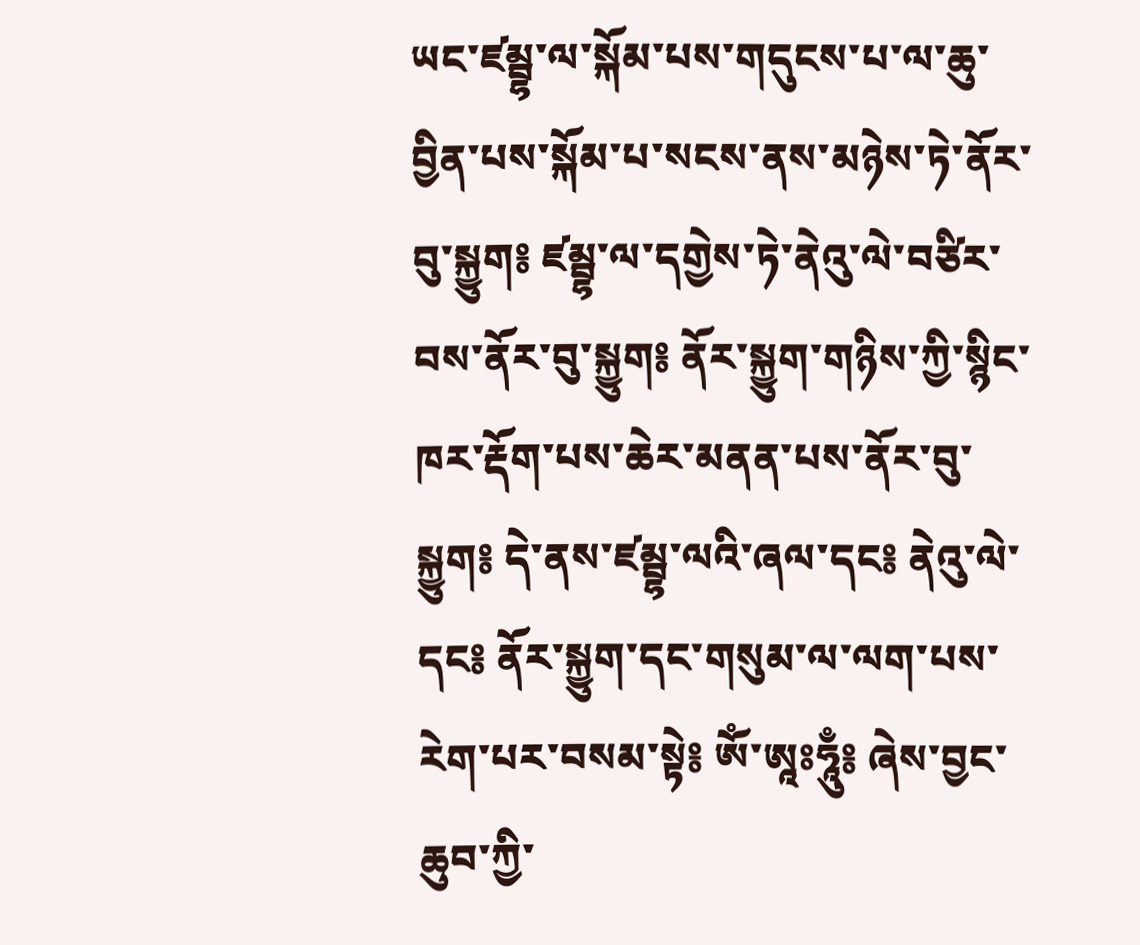ཡང་ཛམྦྷ་ལ་སྐོམ་པས་གདུངས་པ་ལ་ཆུ་བྱིན་པས་སྐོམ་པ་སངས་ནས་མཉེས་ཏེ་ནོར་བུ་སྐྱུག༔ ཛམྦྷ་ལ་དགྱེས་ཏེ་ནེའུ་ལེ་བཙིར་བས་ནོར་བུ་སྐྱུག༔ ནོར་སྐྱུག་གཉིས་ཀྱི་སྙིང་ཁར་རྡོག་པས་ཆེར་མནན་པས་ནོར་བུ་སྐྱུག༔ དེ་ནས་ཛམྦྷ་ལའི་ཞལ་དང༔ ནེའུ་ལེ་དང༔ ནོར་སྐྱུག་དང་གསུམ་ལ་ལག་པས་རེག་པར་བསམ་སྟེ༔ ཨོཾ་ཨཱཿཧཱུྃ༔ ཞེས་བྱང་ཆུབ་ཀྱི་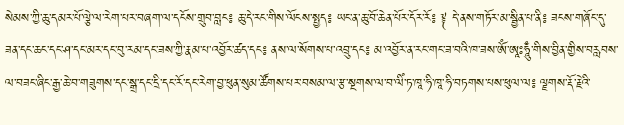སེམས་ཀྱི་ཆུ་དམར་པོ་ལྕེ་ལ་རེག་པར་བཞག་ལ་དངོས་གྲུབ་བླང༔ ཆུ་དེ་རང་གིས་ལོངས་སྤྱད༔ ཡང་ན་ཆུ་བོ་ཆེན་པོར་དོར་རོ༔ ༈ དེ་ནས་གཏོར་མ་སྦྱིན་པ་ནི༔ ཟངས་གཞོང་དུ་ཟན་དང་ཆང་དང་ཤ་དང་མར་དང་བུ་རམ་དང་ཟས་ཀྱི་རྣམ་པ་འབྱོར་ཚད་དང༔ ནས་ལ་སོགས་པ་འབྲུ་དང༔ མ་འབྱོར་ན་རང་གང་ཟ་བའི་ཁ་ཟས་ཨོཾ་ཨཱཿཧཱུྃ་གིས་བྱིན་གྱིས་བརླབས་ལ་བཟང་ཞིང་རྒྱ་ཆེ་བ་གཟུགས་དང་སྒྲ་དང་དྲི་དང་རོ་དང་རེག་བྱ་ཕུན་སུམ་ཚོགས་པར་བསམ་ལ་རྩ་སྔགས་ལ་བ་ལིཾ་ཏ་ཁཱ་ཧི་ཁཱ་ཧི་བཏགས་པས་ཕུལ་ལ༔ ལྗགས་རྡོ་རྗེའི་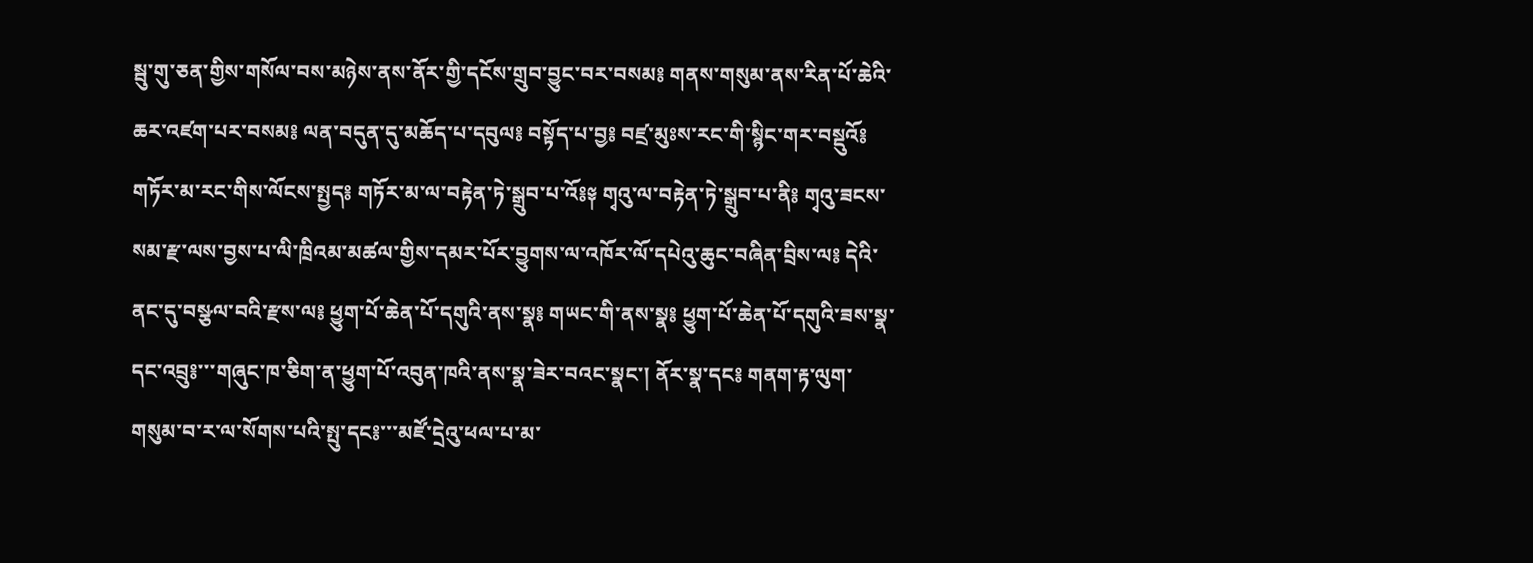སྦུ་གུ་ཅན་གྱིས་གསོལ་བས་མཉེས་ནས་ནོར་གྱི་དངོས་གྲུབ་བྱུང་བར་བསམ༔ གནས་གསུམ་ནས་རིན་པོ་ཆེའི་ཆར་འཛག་པར་བསམ༔ ལན་བདུན་དུ་མཆོད་པ་དབུལ༔ བསྟོད་པ་བྱ༔ བཛྲ་མུཿས་རང་གི་སྙིང་གར་བསྡུའོ༔ གཏོར་མ་རང་གིས་ལོངས་སྤྱད༔ གཏོར་མ་ལ་བརྟེན་ཏེ་སྒྲུབ་པ་འོ༔༈ གྭའུ་ལ་བརྟེན་ཏེ་སྒྲུབ་པ་ནི༔ གྭའུ་ཟངས་སམ་རྫ་ལས་བྱས་པ་ལི་ཁྲིའམ་མཚལ་གྱིས་དམར་པོར་བྱུགས་ལ་འཁོར་ལོ་དཔེའུ་ཆུང་བཞིན་བྲིས་ལ༔ དེའི་ནང་དུ་བསྩལ་བའི་རྫས་ལ༔ ཕྱུག་པོ་ཆེན་པོ་དགུའི་ནས་སྣ༔ གཡང་གི་ནས་སྣ༔ ཕྱུག་པོ་ཆེན་པོ་དགུའི་ཟས་སྣ་དང་འབྲུ༔་་་གཞུང་ཁ་ཅིག་ན་ཕྱུག་པོ་འབུན་ཁའི་ནས་སྣ་ཟེར་བའང་སྣང་། ནོར་སྣ་དང༔ གནག་རྟ་ལུག་གསུམ་བ་ར་ལ་སོགས་པའི་སྤུ་དང༔་་་མཛོ་དྲེའུ་ཕལ་པ་མ་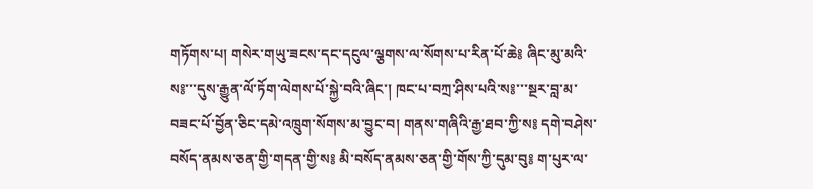གཏོགས་པ། གསེར་གཡུ་ཟངས་དང་དངུལ་ལྕགས་ལ་སོགས་པ་རིན་པོ་ཆེ༔ ཞིང་མུ་མའི་ས༔་་་དུས་རྒྱུན་ལོ་ཏོག་ལེགས་པོ་སྐྱེ་བའི་ཞིང་། ཁང་པ་བཀྲ་ཤིས་པའི་ས༔་་་སྔར་བླ་མ་བཟང་པོ་བྱོན་ཅིང་དམེ་འཁྲུག་སོགས་མ་བྱུང་བ། གནས་གཞིའི་རྒྱ་ཐབ་ཀྱི་ས༔ དགེ་བཤེས་བསོད་ནམས་ཅན་གྱི་གདན་གྱི་ས༔ མི་བསོད་ནམས་ཅན་གྱི་གོས་ཀྱི་དུམ་བུ༔ ག་པུར་ལ་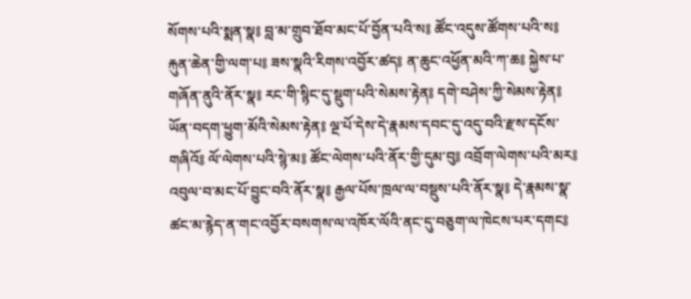སོགས་པའི་སྨན་སྣ༔ བླ་མ་གྲུབ་ཐོབ་མང་པོ་བྱོན་པའི་ས༔ ཚོང་འདུས་ཚོགས་པའི་ས༔ རྐུན་ཆེན་གྱི་ལག་པ༔ ཟས་སྣའི་རིགས་འབྱོར་ཚད༔ ན་ཆུང་འཕྱོན་མའི་ཀ་ཆ༔ སྐྱེས་པ་གཞོན་ནུའི་ནོར་སྣ༔ རང་གི་སྙིང་དུ་སྡུག་པའི་སེམས་རྟེན༔ དགེ་བཤེས་ཀྱི་སེམས་རྟེན༔ ཡོན་བདག་ཕྱུག་མོའི་སེམས་རྟེན༔ ལྔ་པོ་དེས་དེ་རྣམས་དབང་དུ་འདུ་བའི་རྫས་དངོས་གཞིའོ༔ ལོ་ལེགས་པའི་སྙེ་མ༔ ཚོང་ལེགས་པའི་ནོར་གྱི་དུམ་བུ༔ འབྲོག་ལེགས་པའི་མར༔ འབུལ་བ་མང་པོ་བྱུང་བའི་ནོར་སྣ༔ རྒྱལ་པོས་ཁྲལ་ལ་བསྡུས་པའི་ནོར་སྣ༔ དེ་རྣམས་སྣ་ཚང་མ་རྙེད་ན་གང་འབྱོར་བསགས་ལ་འཁོར་ལོའི་ནང་དུ་བཅུག་ལ་ཁེངས་པར་དགང༔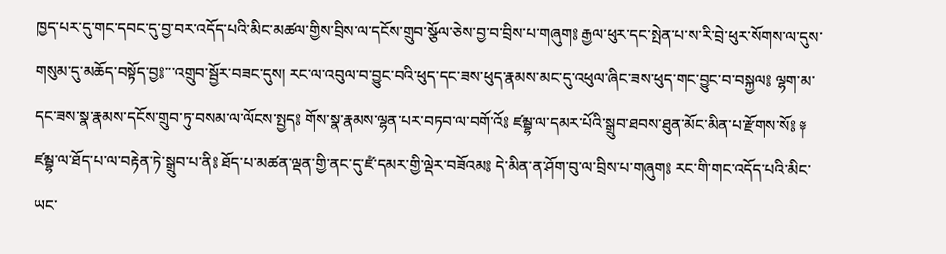ཁྱད་པར་དུ་གང་དབང་དུ་བྱ་བར་འདོད་པའི་མིང་མཚལ་གྱིས་བྲིས་ལ་དངོས་གྲུབ་སྩོལ་ཅེས་བྱ་བ་བྲིས་པ་གཞུག༔ རྒྱལ་ཕུར་དང་སྤེན་པ་ས་རི་བྲེ་ཕུར་སོགས་ལ་དུས་གསུམ་དུ་མཆོད་བསྟོད་བྱ༔་་་འགྲུབ་སྦྱོར་བཟང་དུས། རང་ལ་འབུལ་བ་བྱུང་བའི་ཕུད་དང་ཟས་ཕུད་རྣམས་མང་དུ་འཕུལ་ཞིང་ཟས་ཕུད་གང་བྱུང་བ་བསྐྱལ༔ ལྷག་མ་དང་ཟས་སྣ་རྣམས་དངོས་གྲུབ་ཏུ་བསམ་ལ་ལོངས་སྤྱད༔ གོས་སྣ་རྣམས་ལྷན་པར་བཏབ་ལ་བགོ་འོ༔ ཛམྦྷ་ལ་དམར་པོའི་སྒྲུབ་ཐབས་ཐུན་མོང་མིན་པ་རྫོགས་སོ༔ ༈ ཛམྦྷ་ལ་ཐོད་པ་ལ་བརྟེན་ཏེ་སྒྲུབ་པ་ནི༔ ཐོད་པ་མཚན་ལྡན་གྱི་ནང་དུ་ཛཾ་དམར་གྱི་ལྡེར་བཟོའམ༔ དེ་མིན་ན་ཤོག་བུ་ལ་བྲིས་པ་གཞུག༔ རང་གི་གང་འདོད་པའི་མིང་ཡང་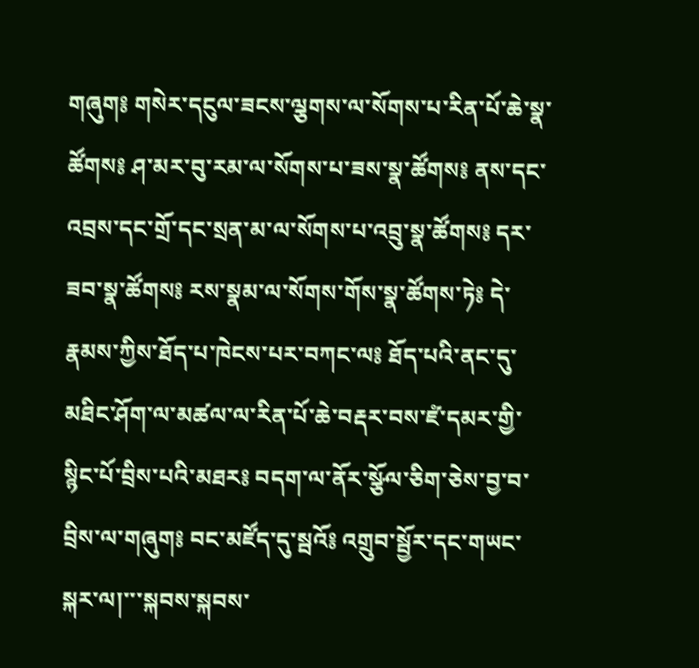གཞུག༔ གསེར་དངུལ་ཟངས་ལྕགས་ལ་སོགས་པ་རིན་པོ་ཆེ་སྣ་ཚོགས༔ ཤ་མར་བུ་རམ་ལ་སོགས་པ་ཟས་སྣ་ཚོགས༔ ནས་དང་འབྲས་དང་གྲོ་དང་སྲན་མ་ལ་སོགས་པ་འབྲུ་སྣ་ཚོགས༔ དར་ཟབ་སྣ་ཚོགས༔ རས་སྣམ་ལ་སོགས་གོས་སྣ་ཚོགས་ཏེ༔ དེ་རྣམས་ཀྱིས་ཐོད་པ་ཁེངས་པར་བཀང་ལ༔ ཐོད་པའི་ནང་དུ་མཐིང་ཤོག་ལ་མཚལ་ལ་རིན་པོ་ཆེ་བརྡར་བས་ཛཾ་དམར་གྱི་སྙིང་པོ་བྲིས་པའི་མཐར༔ བདག་ལ་ནོར་སྩོལ་ཅིག་ཅེས་བྱ་བ་བྲིས་ལ་གཞུག༔ བང་མཛོད་དུ་སྦའོ༔ འགྲུབ་སྦྱོར་དང་གཡང་སྐར་ལ།་་་སྐབས་སྐབས་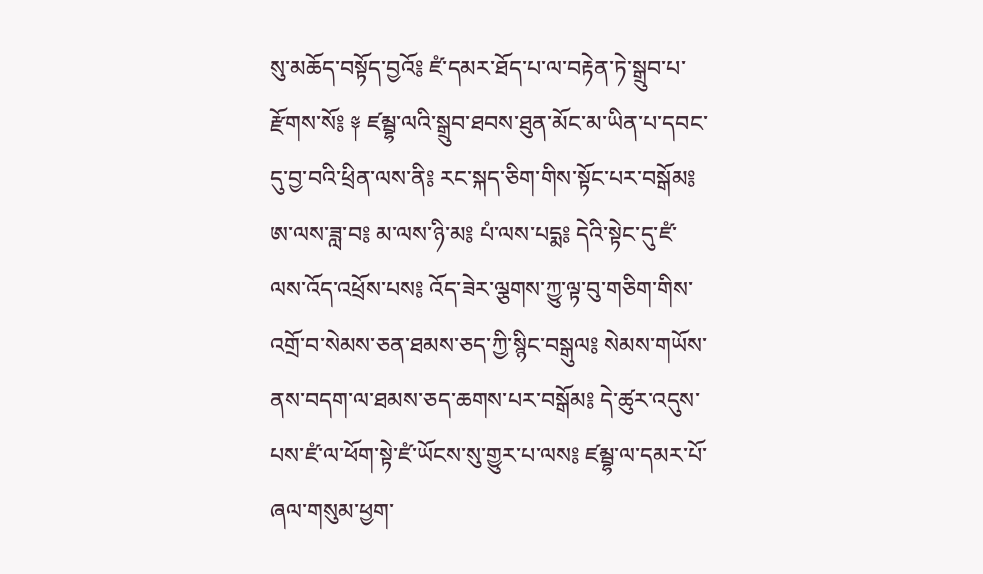སུ་མཆོད་བསྟོད་བྱའོ༔ ཛཾ་དམར་ཐོད་པ་ལ་བརྟེན་ཏེ་སྒྲུབ་པ་རྫོགས་སོ༔ ༈ ཛམྦྷ་ལའི་སྒྲུབ་ཐབས་ཐུན་མོང་མ་ཡིན་པ་དབང་དུ་བྱ་བའི་ཕྲིན་ལས་ནི༔ རང་སྐད་ཅིག་གིས་སྟོང་པར་བསྒོམ༔ ཨ་ལས་ཟླ་བ༔ མ་ལས་ཉི་མ༔ པཾ་ལས་པདྨ༔ དེའི་སྟེང་དུ་ཛཾ་ལས་འོད་འཕྲོས་པས༔ འོད་ཟེར་ལྕགས་ཀྱུ་ལྟ་བུ་གཅིག་གིས་འགྲོ་བ་སེམས་ཅན་ཐམས་ཅད་ཀྱི་སྙིང་བསྒུལ༔ སེམས་གཡོས་ནས་བདག་ལ་ཐམས་ཅད་ཆགས་པར་བསྒོམ༔ དེ་ཚུར་འདུས་པས་ཛཾ་ལ་ཕོག་སྟེ་ཛཾ་ཡོངས་སུ་གྱུར་པ་ལས༔ ཛམྦྷ་ལ་དམར་པོ་ཞལ་གསུམ་ཕྱག་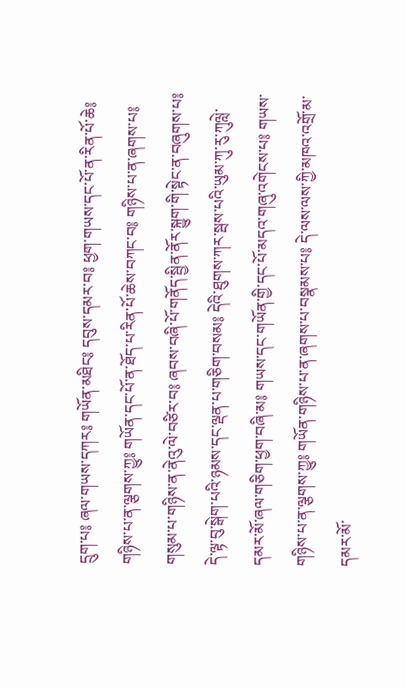དྲུག་པ༔ ཞལ་གཡས་དཀར༔ གཡོན་མཐིང༔ དབུས་དམར་བ༔ ཕྱག་གཡས་དང་པོ་ན་རིན་པོ་ཆེ༔ གཉིས་པ་ན་ལྕགས་ཀྱུ༔ གཡོན་དང་པོ་ན་ཐོད་པ་རིན་པོ་ཆེས་བཀང་བ༔ གཉིས་པ་ན་ཞགས་པ༔ གསུམ་པ་གཉིས་ན་ནེའུ་ལེ་བཙིར་བ༔ ཞབས་བཞི་པོ་གནོད་སྦྱིན་ནོར་སྐྱུག་གི་སྟེང་ན་བཞུགས་པ༔ དེ་ལྟ་བུ་སྒེག་པའི་ཉམས་དང་ལྡན་པ་གཅིག་བསམ༔ དེའི་ཐུགས་ཀར་སྦས་པའི་ཡུམ་ཀུ་རུ་ཀུལླེ་དམར་མོ་ཞལ་གཅིག་ཕྱག་བཞི་མ༔ གཡས་དང་གཡོན་གྱི་དང་པོ་མདའ་གཞུ་འགེངས་པ༔ གཡས་གཉིས་པ་ན་ལྕགས་ཀྱུ༔ གཡོན་གཉིས་པ་ན་ཞགས་པ་བསྣམས་པ༔ དེ་ལས་ལས་ཀྱི་མཁའ་འགྲོ་མ་དམར་མོ་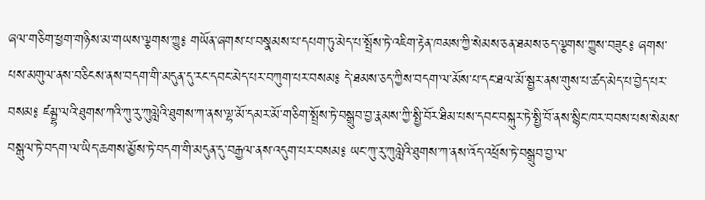ཞལ་གཅིག་ཕྱག་གཉིས་མ་གཡས་ལྕགས་ཀྱུ༔ གཡོན་ཞགས་པ་བསྣམས་པ་དཔག་ཏུ་མེད་པ་སྤྲོས་ཏེ་འཇིག་རྟེན་ཁམས་ཀྱི་སེམས་ཅན་ཐམས་ཅད་ལྕགས་ཀྱུས་བཟུང༔ ཞགས་པས་མགུལ་ནས་བཅིངས་ནས་བདག་གི་མདུན་དུ་རང་དབང་མེད་པར་བཀུག་པར་བསམ༔ དེ་ཐམས་ཅད་ཀྱིས་བདག་ལ་མོས་པ་དང་ཐལ་མོ་སྦྱར་ནས་གུས་པ་ཚད་མེད་པ་བྱེད་པར་བསམ༔ ཛམྦྷ་ལའི་ཐུགས་ཀའི་ཀུ་རུ་ཀུལླེའི་ཐུགས་ཀ་ནས་ལྷ་མོ་དམར་མོ་གཅིག་སྤྲོས་ཏེ་བསྒྲུབ་བྱ་རྣམས་ཀྱི་སྤྱི་བོར་ཐིམ་པས་དབང་བསྐུར་ཏེ་སྤྱི་བོ་ནས་སྙིང་ཁར་བབས་པས་སེམས་བསྒུལ་ཏེ་བདག་ལ་ཡིད་ཆགས་མྱོས་ཏེ་བདག་གི་མདུན་དུ་བརྒྱལ་ནས་འདུག་པར་བསམ༔ ཡང་ཀུ་རུ་ཀུལླེའི་ཐུགས་ཀ་ནས་འོད་འཕྲོས་ཏེ་བསྒྲུབ་བྱ་ལ་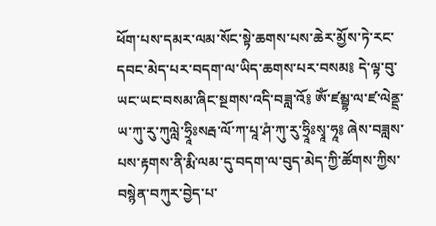ཕོག་པས་དམར་ལམ་སོང་སྟེ་ཆགས་པས་ཆེར་མྱོས་ཏེ་རང་དབང་མེད་པར་བདག་ལ་ཡིད་ཆགས་པར་བསམ༔ དེ་ལྟ་བུ་ཡང་ཡང་བསམ་ཞིང་སྔགས་འདི་བཟླ་འོ༔ ཨོཾ་ཛམྦྷ་ལ་ཛ་ལེནྡྲ་ཡ་ཀུ་རུ་ཀུལླེ་ཧྲཱིཿསརྦ་ལོ་ཀ་པཱ་ཤཾ་ཀུ་རུ་ཧྲཱིཿསྭཱ་ཧཱ༔ ཞེས་བཟླས་པས་རྟགས་ནི་རྨི་ལམ་དུ་བདག་ལ་བུད་མེད་ཀྱི་ཚོགས་ཀྱིས་བསྙེན་བཀུར་བྱེད་པ་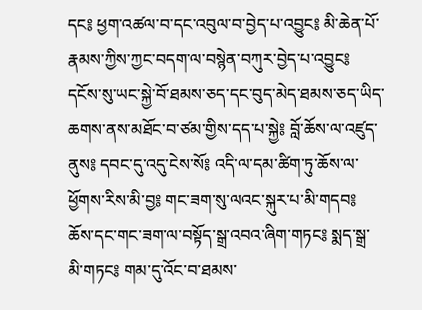དང༔ ཕྱག་འཚལ་བ་དང་འབུལ་བ་བྱེད་པ་འབྱུང༔ མི་ཆེན་པོ་རྣམས་ཀྱིས་ཀྱང་བདག་ལ་བསྙེན་བཀུར་བྱེད་པ་འབྱུང༔ དངོས་སུ་ཡང་སྐྱེ་བོ་ཐམས་ཅད་དང་བུད་མེད་ཐམས་ཅད་ཡིད་ཆགས་ནས་མཐོང་བ་ཙམ་གྱིས་དད་པ་སྐྱེ༔ བློ་ཆོས་ལ་འཛུད་ནུས༔ དབང་དུ་འདུ་ངེས་སོ༔ འདི་ལ་དམ་ཚིག་ཏུ་ཆོས་ལ་ཕྱོགས་རིས་མི་བྱ༔ གང་ཟག་སུ་ལའང་སྐུར་པ་མི་གདབ༔ ཆོས་དང་གང་ཟག་ལ་བསྟོད་སྒྲ་འབའ་ཞིག་གཏང༔ སྨད་སྒྲ་མི་གཏང༔ གམ་དུ་འོང་བ་ཐམས་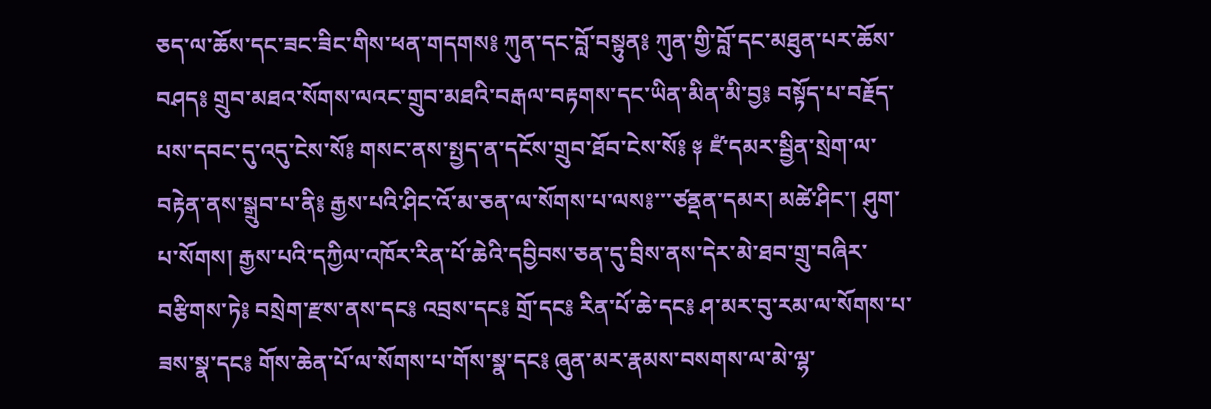ཅད་ལ་ཆོས་དང་ཟང་ཟིང་གིས་ཕན་གདགས༔ ཀུན་དང་བློ་བསྟུན༔ ཀུན་གྱི་བློ་དང་མཐུན་པར་ཆོས་བཤད༔ གྲུབ་མཐའ་སོགས་ལའང་གྲུབ་མཐའི་བརྒལ་བརྟགས་དང་ཡིན་མིན་མི་བྱ༔ བསྟོད་པ་བརྗོད་པས་དབང་དུ་འདུ་ངེས་སོ༔ གསང་ནས་སྤྱད་ན་དངོས་གྲུབ་ཐོབ་ངེས་སོ༔ ༈ ཛཾ་དམར་སྦྱིན་སྲེག་ལ་བརྟེན་ནས་སྒྲུབ་པ་ནི༔ རྒྱས་པའི་ཤིང་འོ་མ་ཅན་ལ་སོགས་པ་ལས༔་་་ཙནྡན་དམར། མཚེ་ཤིང་། ཤུག་པ་སོགས། རྒྱས་པའི་དཀྱིལ་འཁོར་རིན་པོ་ཆེའི་དབྱིབས་ཅན་དུ་བྲིས་ནས་དེར་མེ་ཐབ་གྲུ་བཞིར་བརྩིགས་ཏེ༔ བསྲེག་རྫས་ནས་དང༔ འབྲས་དང༔ གྲོ་དང༔ རིན་པོ་ཆེ་དང༔ ཤ་མར་བུ་རམ་ལ་སོགས་པ་ཟས་སྣ་དང༔ གོས་ཆེན་པོ་ལ་སོགས་པ་གོས་སྣ་དང༔ ཞུན་མར་རྣམས་བསགས་ལ་མེ་ལྷ་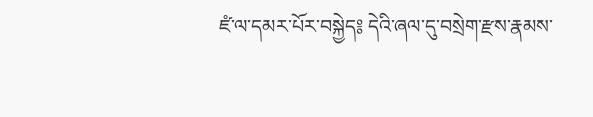ཛཾ་ལ་དམར་པོར་བསྐྱེད༔ དེའི་ཞལ་དུ་བསྲེག་རྫས་རྣམས་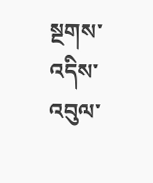སྔགས་འདིས་འབུལ་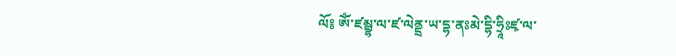ལོ༔ ཨོཾ་ཛམྦྷ་ལ་ཛ་ལེནྡྲ་ཡ་དྷ་ནཿམེ་དྷི་ཧྲཱིཿཛྭ་ལ་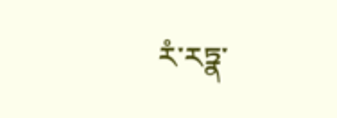རཾ་རཏྣ་